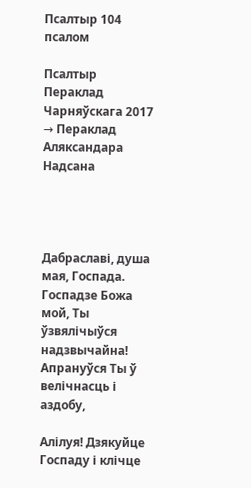Псалтыр 104 псалом

Псалтыр
Пераклад Чарняўскага 2017 → Пераклад Аляксандара Надсана




Дабраславі, душа мая, Госпада. Госпадзе Божа мой, Ты ўзвялічыўся надзвычайна! Апрануўся Ты ў велічнасць і аздобу,

Алілуя! Дзякуйце Госпаду і клічце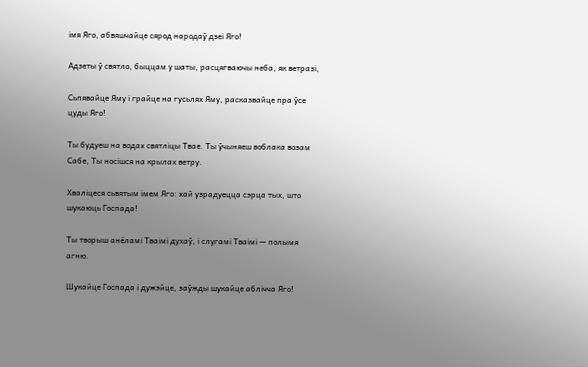імя Яго, абвяшчайце сярод народаў дзеі Яго!

Адзеты ў святло, быццам у шаты, расцягваючы неба, як ветразі,

Сьпявайце Яму і грайце на гусьлях Яму, расказвайце пра ўсе цуды Яго!

Ты будуеш на водах святліцы Твае. Ты ўчыняеш воблака возам Сабе, Ты носішся на крылах ветру.

Хваліцеся сьвятым імем Яго: хай узрадуецца сэрца тых, што шукаюць Госпада!

Ты творыш анёламі Тваімі духаў, і слугамі Тваімі — полымя агню.

Шукайце Госпада і дужэйце, заўжды шукайце аблічча Яго!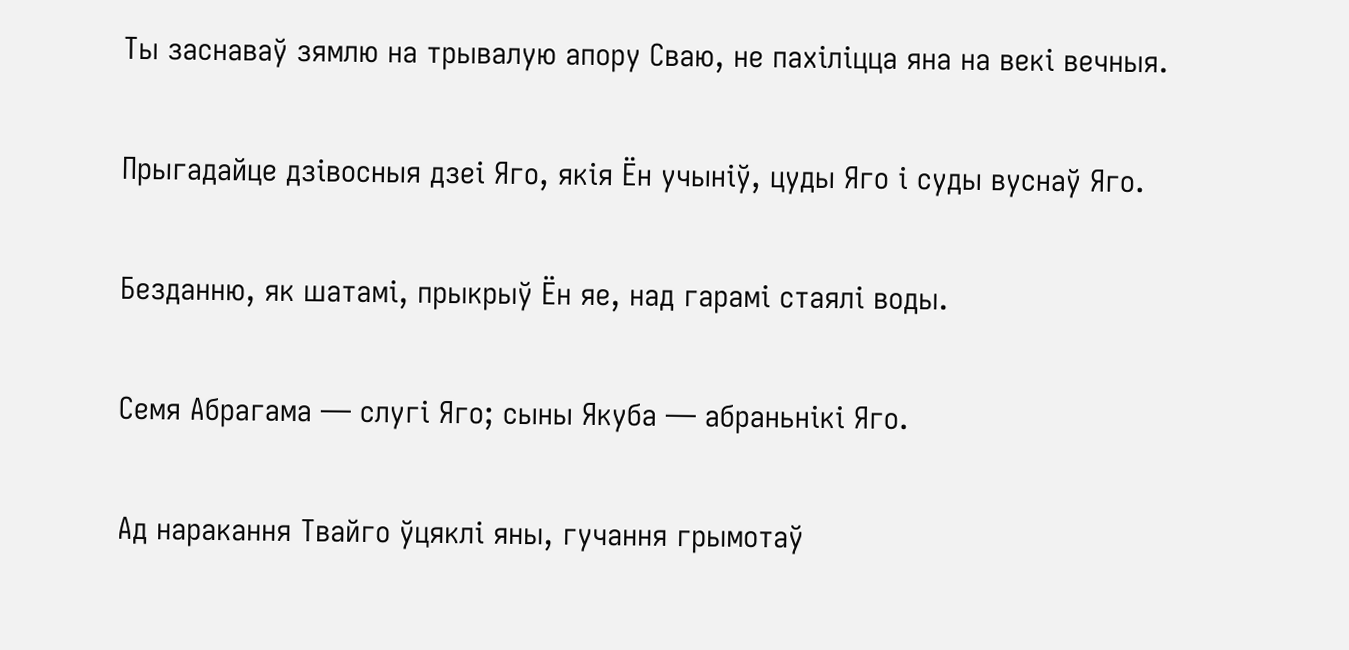Ты заснаваў зямлю на трывалую апору Сваю, не пахіліцца яна на векі вечныя.

Прыгадайце дзівосныя дзеі Яго, якія Ён учыніў, цуды Яго і суды вуснаў Яго.

Безданню, як шатамі, прыкрыў Ён яе, над гарамі стаялі воды.

Семя Абрагама — слугі Яго; сыны Якуба — абраньнікі Яго.

Ад наракання Твайго ўцяклі яны, гучання грымотаў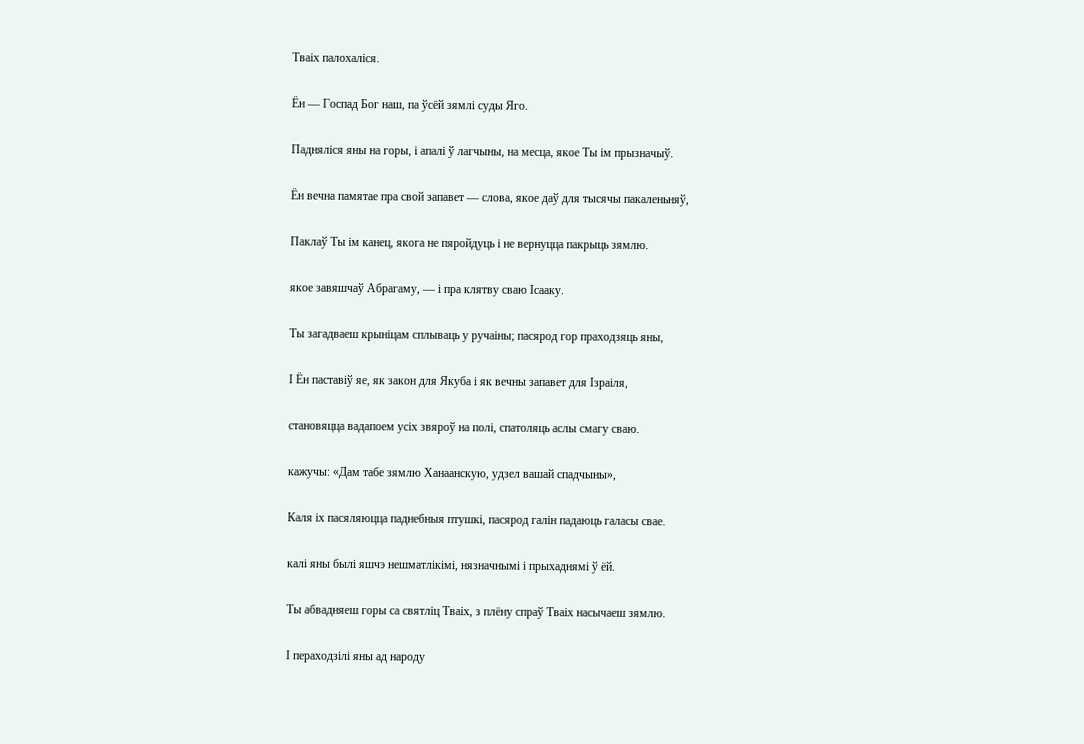Тваіх палохаліся.

Ён — Госпад Бог наш, па ўсёй зямлі суды Яго.

Падняліся яны на горы, і апалі ў лагчыны, на месца, якое Ты ім прызначыў.

Ён вечна памятае пра свой запавет — слова, якое даў для тысячы пакаленьняў,

Паклаў Ты ім канец, якога не пяройдуць і не вернуцца пакрыць зямлю.

якое завяшчаў Абрагаму, — і пра клятву сваю Ісааку.

Ты загадваеш крыніцам сплываць у ручаіны; пасярод гор праходзяць яны,

І Ён паставіў яе, як закон для Якуба і як вечны запавет для Ізраіля,

становяцца вадапоем усіх звяроў на полі, спатоляць аслы смагу сваю.

кажучы: «Дам табе зямлю Ханаанскую, удзел вашай спадчыны»,

Каля іх пасяляюцца паднебныя птушкі, пасярод галін падаюць галасы свае.

калі яны былі яшчэ нешматлікімі, нязначнымі і прыхаднямі ў ёй.

Ты абвадняеш горы са святліц Тваіх, з плёну спраў Тваіх насычаеш зямлю.

І пераходзілі яны ад народу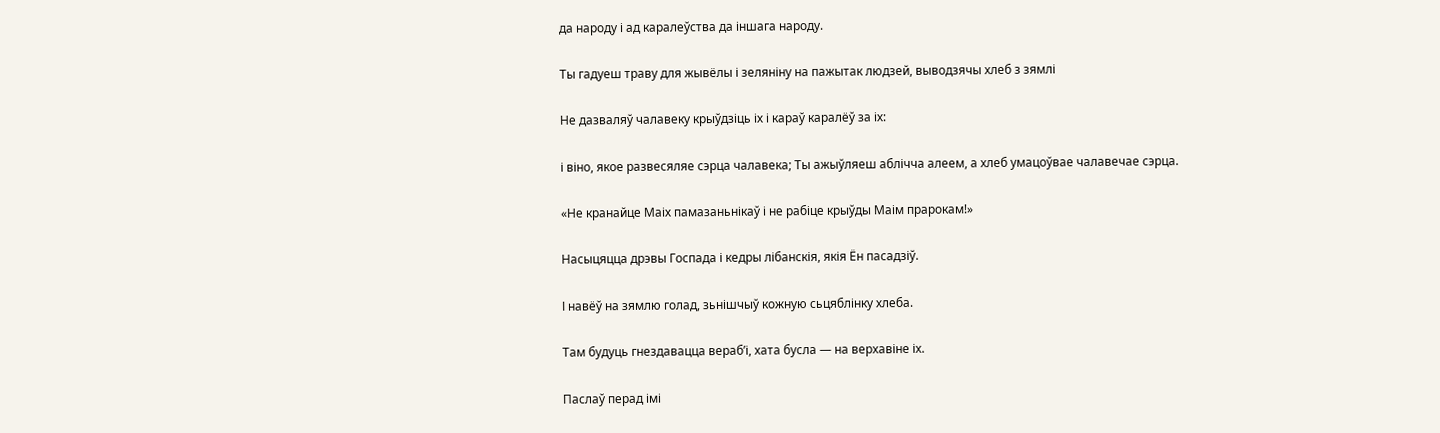да народу і ад каралеўства да іншага народу.

Ты гадуеш траву для жывёлы і зеляніну на пажытак людзей, выводзячы хлеб з зямлі

Не дазваляў чалавеку крыўдзіць іх і караў каралёў за іх:

і віно, якое развесяляе сэрца чалавека; Ты ажыўляеш аблічча алеем, а хлеб умацоўвае чалавечае сэрца.

«Не кранайце Маіх памазаньнікаў і не рабіце крыўды Маім прарокам!»

Насыцяцца дрэвы Госпада і кедры лібанскія, якія Ён пасадзіў.

І навёў на зямлю голад, зьнішчыў кожную сьцяблінку хлеба.

Там будуць гнездавацца вераб’і, хата бусла — на верхавіне іх.

Паслаў перад імі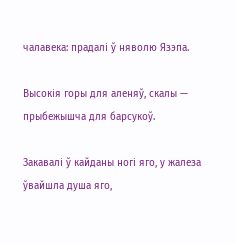чалавека: прадалі ў няволю Язэпа.

Высокія горы для аленяў, скалы — прыбежышча для барсукоў.

Закавалі ў кайданы ногі яго, у жалеза ўвайшла душа яго,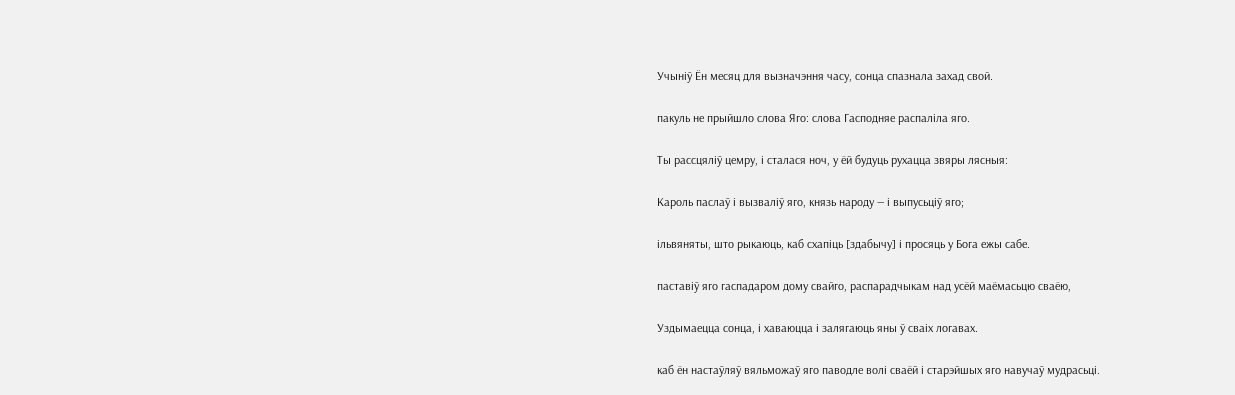Учыніў Ён месяц для вызначэння часу, сонца спазнала захад свой.

пакуль не прыйшло слова Яго: слова Гасподняе распаліла яго.

Ты рассцяліў цемру, і сталася ноч, у ёй будуць рухацца звяры лясныя:

Кароль паслаў і вызваліў яго, князь народу — і выпусьціў яго;

ільвяняты, што рыкаюць, каб схапіць [здабычу] і просяць у Бога ежы сабе.

паставіў яго гаспадаром дому свайго, распарадчыкам над усёй маёмасьцю сваёю,

Уздымаецца сонца, і хаваюцца і залягаюць яны ў сваіх логавах.

каб ён настаўляў вяльможаў яго паводле волі сваёй і старэйшых яго навучаў мудрасьці.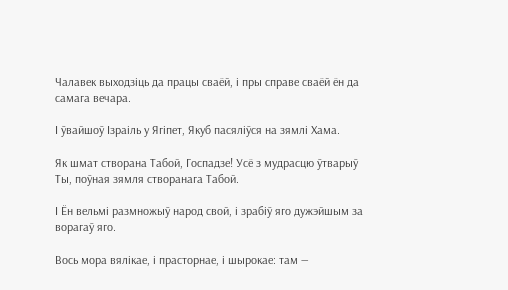Чалавек выходзіць да працы сваёй, і пры справе сваёй ён да самага вечара.

І ўвайшоў Ізраіль у Ягіпет, Якуб пасяліўся на зямлі Хама.

Як шмат створана Табой, Госпадзе! Усё з мудрасцю ўтварыў Ты, поўная зямля створанага Табой.

І Ён вельмі размножыў народ свой, і зрабіў яго дужэйшым за ворагаў яго.

Вось мора вялікае, і прасторнае, і шырокае: там —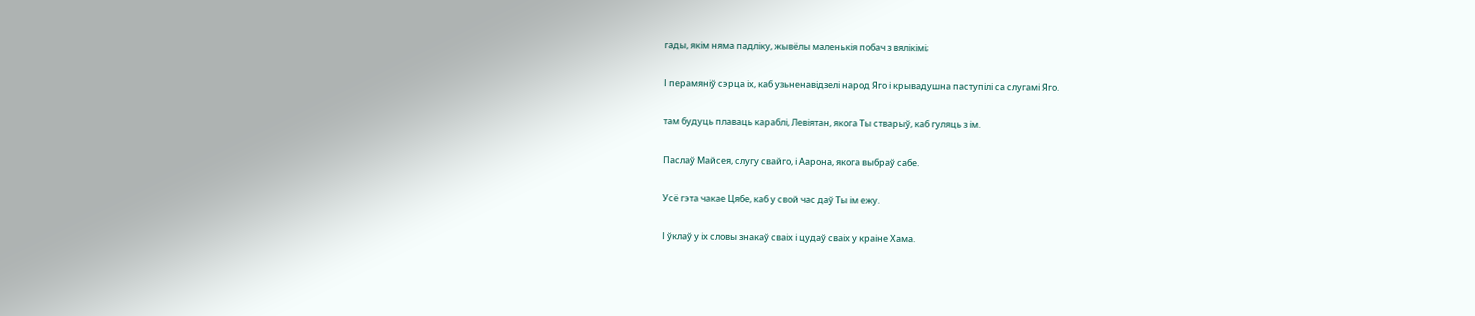гады, якім няма падліку, жывёлы маленькія побач з вялікімі;

І перамяніў сэрца іх, каб узьненавідзелі народ Яго і крывадушна паступілі са слугамі Яго.

там будуць плаваць караблі, Левіятан, якога Ты стварыў, каб гуляць з ім.

Паслаў Майсея, слугу свайго, і Аарона, якога выбраў сабе.

Усё гэта чакае Цябе, каб у свой час даў Ты ім ежу.

І ўклаў у іх словы знакаў сваіх і цудаў сваіх у краіне Хама.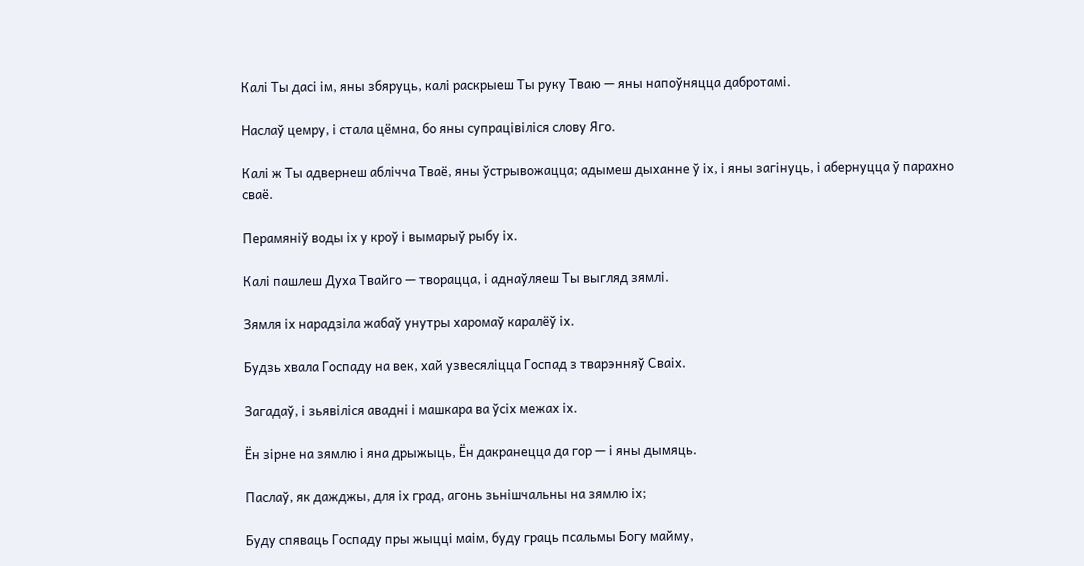Калі Ты дасі ім, яны збяруць, калі раскрыеш Ты руку Тваю — яны напоўняцца дабротамі.

Наслаў цемру, і стала цёмна, бо яны супрацівіліся слову Яго.

Калі ж Ты адвернеш аблічча Тваё, яны ўстрывожацца; адымеш дыханне ў іх, і яны загінуць, і абернуцца ў парахно сваё.

Перамяніў воды іх у кроў і вымарыў рыбу іх.

Калі пашлеш Духа Твайго — творацца, і аднаўляеш Ты выгляд зямлі.

Зямля іх нарадзіла жабаў унутры харомаў каралёў іх.

Будзь хвала Госпаду на век, хай узвесяліцца Госпад з тварэнняў Сваіх.

Загадаў, і зьявіліся авадні і машкара ва ўсіх межах іх.

Ён зірне на зямлю і яна дрыжыць, Ён дакранецца да гор — і яны дымяць.

Паслаў, як дажджы, для іх град, агонь зьнішчальны на зямлю іх;

Буду спяваць Госпаду пры жыцці маім, буду граць псальмы Богу майму,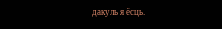дакуль я ёсць.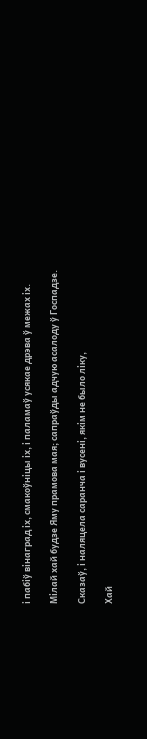і пабіў вінаград іх, смакоўніцы іх, і паламаў усякае дрэва ў межах іх.

Мілай хай будзе Яму прамова мая; сапраўды адчую асалоду ў Госпадзе.

Сказаў, і наляцела саранча і вусені, якім не было ліку,

Хай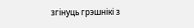згінуць грэшнікі з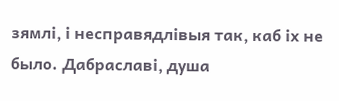зямлі, і несправядлівыя так, каб іх не было. Дабраславі, душа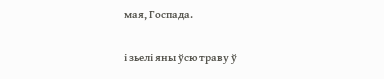мая, Госпада.

і зьелі яны ўсю траву ў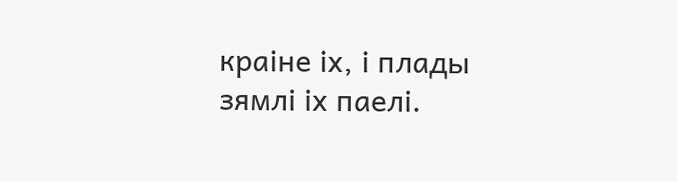краіне іх, і плады зямлі іх паелі.